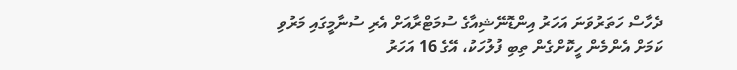ދެހާސް ހަތަރުވަނަ އަހަރު އިންޑޮނޭޝިއާގެ ސުމަޓްރާއަށް އެރި ސުނާމީގައި މަރުވި ކަމަށް އެންމެން ހީކޮށްގެން ތިބި ފުލުހަކު، އޭގެ 16 އަހަރު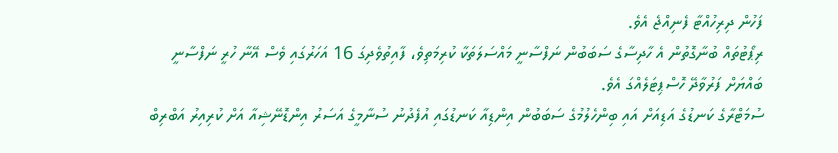ފަހުން ދިރިހުއްޓާ ފެނިއްޖެ އެވެ.
ރިޕޯޓުތައް ބުނާގޮތުން އެ ހާދިސާގެ ސަބަބުން ނަފްސާނީ މައްސަލަތަކާ ކުރިމަތިވެ، ފާއިތުވެދިގަ 16 އަހަރުގައި ވެސް އޭނާ ހުރީ ނަފްސާނީ ބައްޔަށް ފަރުވާދޭ ހޮސްޕިޓަލެއްގަ އެވެ.
ސުމަޓްރާގެ ކަނޑުގެ އަޑިއަށް އައި ބިންހެލުމުގެ ސަބަބުން އިންޑިއާ ކަނޑުގައި އުފެދުނު ސުނާމީގެ އަސަރު އިންޑޮނޭޝިއާ އަށް ކުރިއިރު އަބްރިބް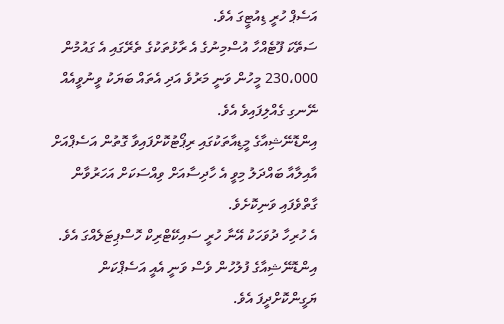އަސެޕް ހުރީ ޑިއުޓީގަ އެވެ.
ސަތޭކަ ފޫޓެއްހާ އުސްމިނުގެ އެ ރާޅުތަކުގެ ތެރޭގައި އެ ގައުމުން 230،000 މީހުން ވަނީ މަރުވެ އަދި އެތައް ބަޔަކު ވީނުވީއެއް ނޭނގި ގެއްލިފައިވެ އެވެ.
އިންޑޮނޭޝިއާގެ މީޑިއާތަކުގައި ރިޕޯޓުކޮށްފައިވާ ގޮތުން އަސެޕްއަށް އާއިލާއާ ބައްދަލު މިވީ އެ ހާދިސާއަށް ވިއްސަކަށް އަހަރުވާން ގާތްވެފައި ވަނިކޮށެވެ.
އެ ހުރިހާ ދުވަހަކު އޭނާ ހުރީ ސައިކޭޓްރިކް ހޮސްޕިޓަލެއްގަ އެވެ. އިންޑޮނޭޝިއާގެ ފުލުހުން ވެސް ވަނީ އެއީ އަސެޕްކަން ޔަގީންކޮށްދީފަ އެވެ.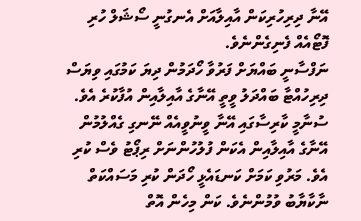އޭނާ ދިރިހުރިކަން އާއިލާއަށް އެނގުނީ ސޯޝަލް ހުރި ފޮޓޯއެއް ފެނިގެންނެވެ.
ނަފްސާނީ ބައްޔަށް ފަރުވާ ހޯދަމުން ދިޔަ ކަމުގައި ވިޔަސް ދިރިހުއްޓާ ބައްދަލު ވީތީ އޭނާގެ އާއިލާއިން އުފާކުރެ އެވެ.
ސުނާމީ ކާރިސާގައި އޭނާ ވީނުވީއެއް ނޭނގި ގެއްލުމުން އޭނާގެ އާއިލާއިން އެކަން ފުލުހުންނަށް ރިޕޯޓު ވެސް ކުރި އެވެ. މަރުވި ކަމަށް ކަނޑައެޅީ ހޯދަން ކުރި މަސައްކަތް ނާކާޔާބު ވުމުންނެވެ. ކަން މިހެން އޮތް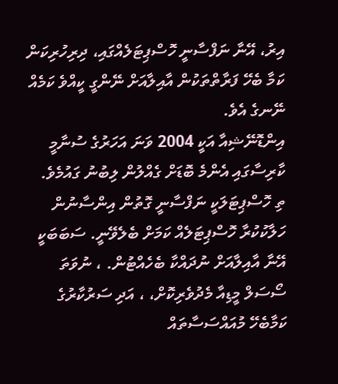އިރު، އޭނާ ނަފްސާނީ ހޮސްޕިޓަލެއްގައި، ދިރިހުރިކަން ކަމާ ބެހޭ ފަރާތްތަކުން އާއިލާއަށް ނޭންގީ ކީއްވެ ކަމެއް ނޭނގެ އެވެ.
އިންޑޮނޭޝިއާ އަކީ 2004 ވަނަ އަހަރުގެ ސުނާމީ ކާރިސާގައި އެންމެ ބޮޑަށް ގެއްލުން ލިބުނު ގައުމެވެ.
ތި ހޮސްޕިޓަލަކީ ނަފްސާނީ ގޮތުން އިންސާނުން ހަލާކުކުރާ ހޮސްޕިޓަލެއް ކަމަށް ބެލެވޭނީ. ސަބަބަކީ އޭނާ އާއިލާއަށް ނުދައްކާ ބެހެއްޓުން. ، ނުވަތަ ސޯސަލް މީޑިއާ މެދުވެރިކޮށް، ، އަދި ސަރުކާރުގެ ކަމާބެހޭ މުއައްސަސާތައް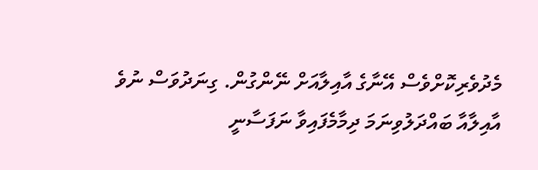މެދުވެރިކޮށްވެސް އޭނާގެ އާއިލާއަށް ނޭންގުން. ގިނަދުވަސް ނުވެ އާއިލާއާ ބައްދަލުވިނަމަ ދިމާމެފައިވާ ނަފަސާނީ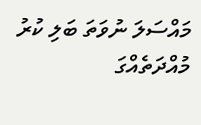މައްސަލަ ނުވަތަ ބަލި ކުރު މުއްދަތެއްގަ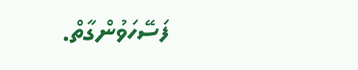ފަސޭހަވުންގާތް.